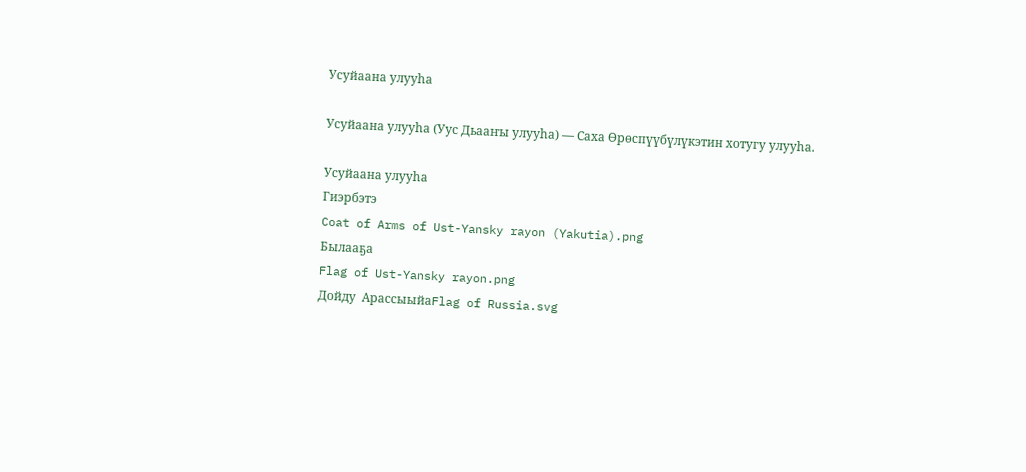Усуйаана улууһа

Усуйаана улууһа (Уус Дьааҥы улууһа) — Саха Өрөспүүбүлүкэтин хотугу улууһа.

Усуйаана улууһа
Гиэрбэтэ
Coat of Arms of Ust-Yansky rayon (Yakutia).png
Былааҕа
Flag of Ust-Yansky rayon.png
Дойду  АрассыыйаFlag of Russia.svg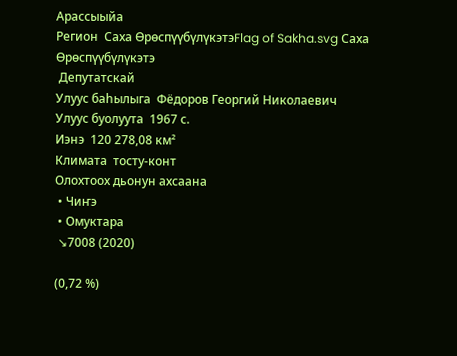Арассыыйа
Регион  Саха ӨрөспүүбүлүкэтэFlag of Sakha.svg Саха Өрөспүүбүлүкэтэ
 Депутатскай
Улуус баһылыга  Фёдоров Георгий Николаевич
Улуус буолуута  1967 с.
Иэнэ  120 278,08 км²
Климата  тосту-конт
Олохтоох дьонун ахсаана
 • Чиҥэ
 • Омуктара
 ↘7008 (2020)

(0,72 %)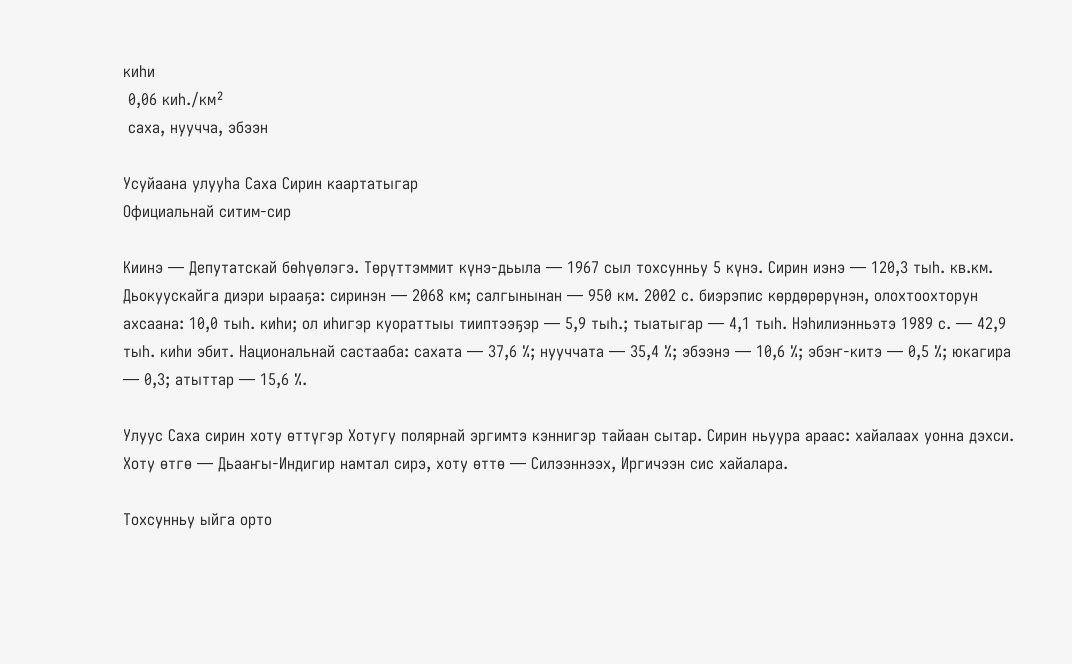киһи
 0,06 киһ./км²
 саха, нуучча, эбээн

Усуйаана улууһа Саха Сирин каартатыгар
Официальнай ситим-сир

Киинэ — Депутатскай бөһүөлэгэ. Төрүттэммит күнэ-дьыла — 1967 сыл тохсунньу 5 күнэ. Сирин иэнэ — 120,3 тыһ. кв.км. Дьокуускайга диэри ырааҕа: сиринэн — 2068 км; салгынынан — 950 км. 2002 с. биэрэпис көрдөрөрүнэн, олохтоохторун ахсаана: 10,0 тыһ. киһи; ол иһигэр куораттыы тииптээҕэр — 5,9 тыһ.; тыатыгар — 4,1 тыһ. Нэһилиэнньэтэ 1989 с. — 42,9 тыһ. киһи эбит. Национальнай састааба: сахата — 37,6 %; нууччата — 35,4 %; эбээнэ — 10,6 %; эбэҥ-китэ — 0,5 %; юкагира — 0,3; атыттар — 15,6 %.

Улуус Саха сирин хоту өттүгэр Хотугу полярнай эргимтэ кэннигэр тайаан сытар. Сирин ньуура араас: хайалаах уонна дэхси. Хоту өтгө — Дьааҥы-Индигир намтал сирэ, хоту өттө — Силээннээх, Иргичээн сис хайалара.

Тохсунньу ыйга орто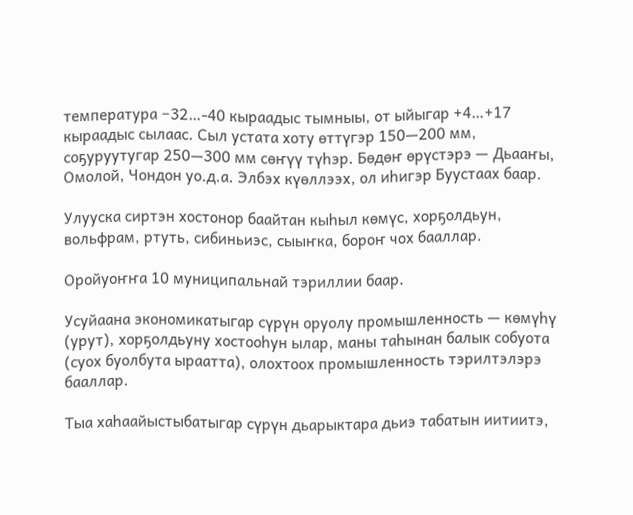температура −32…-40 кыраадыс тымныы, от ыйыгар +4…+17 кыраадыс сылаас. Сыл устата хоту өттүгэр 150—200 мм, соҕуруутугар 250—300 мм сөҥүү түһэр. Бөдөҥ өрүстэрэ — Дьааҥы, Омолой, Чондон уо.д.а. Элбэх күөллээх, ол иһигэр Буустаах баар.

Улууска сиртэн хостонор баайтан кыһыл көмүс, хорҕолдьун, вольфрам, ртуть, сибиньиэс, сыыҥка, бороҥ чох бааллар.

Оройуоҥҥа 10 муниципальнай тэриллии баар.

Усуйаана экономикатыгар сүрүн оруолу промышленность — көмүһү (урут), хорҕолдьуну хостооһун ылар, маны таһынан балык собуота (суох буолбута ыраатта), олохтоох промышленность тэрилтэлэрэ бааллар.

Тыа хаһаайыстыбатыгар сүрүн дьарыктара дьиэ табатын иитиитэ,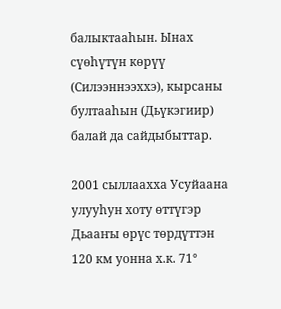балыктааһын. Ынах сүөһүтүн көрүү (Силээннээххэ), кырсаны бултааһын (Дьүкэгиир) балай да сайдыбыттар.

2001 сыллаахха Усуйаана улууһун хоту өттүгэр Дьааҥы өрүс төрдүттэн 120 км уонна х.к. 71°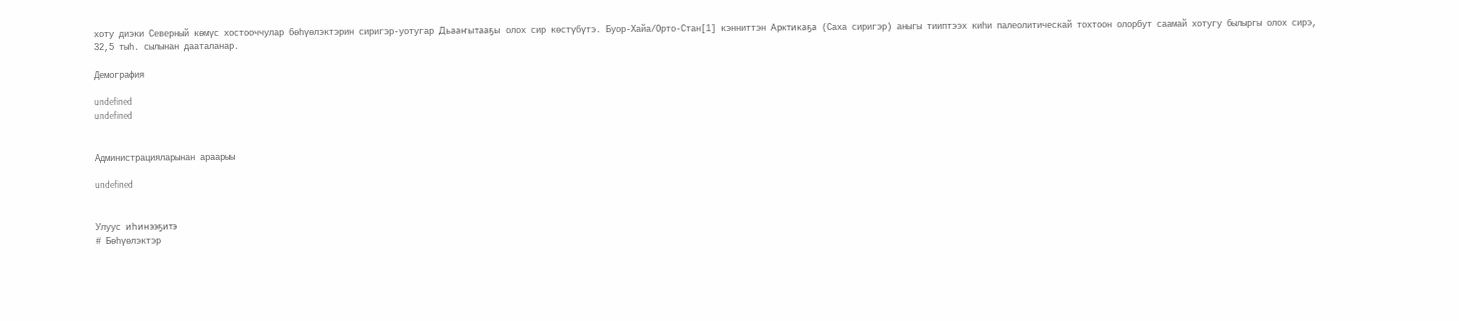хоту диэки Северный көмүс хостооччулар бөһүөлэктэрин сиригэр-уотугар Дьааҥытааҕы олох сир көстүбүтэ. Буор-Хайа/Орто-Стан[1] кэнниттэн Арктикаҕа (Саха сиригэр) аныгы тииптээх киһи палеолитическай тохтоон олорбут саамай хотугу былыргы олох сирэ, 32,5 тыһ. сылынан дааталанар.

Демография

undefined
undefined


Администрацияларынан араарыы

undefined


Улуус иһинээҕитэ
# Бөһүөлэктэр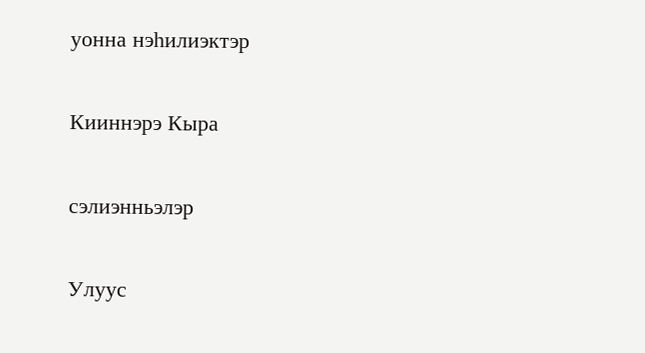уонна нэһилиэктэр

Кииннэрэ Кыра

сэлиэнньэлэр

Улуус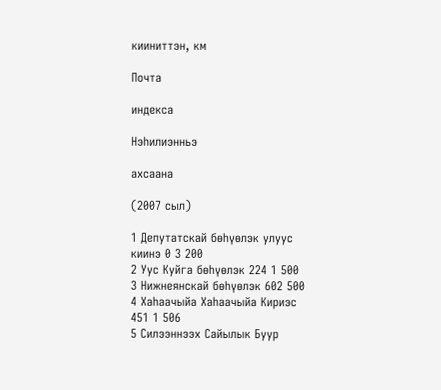кииниттэн, км

Почта

индекса

Нэһилиэнньэ

ахсаана

(2007 сыл)

1 Депутатскай бөһүөлэк улуус киинэ 0 3 200
2 Уус Куйга бөһүөлэк 224 1 500
3 Нижнеянскай бөһүөлэк 602 500
4 Хаһаачыйа Хаһаачыйа Кириэс 451 1 506
5 Силээннээх Сайылык Буур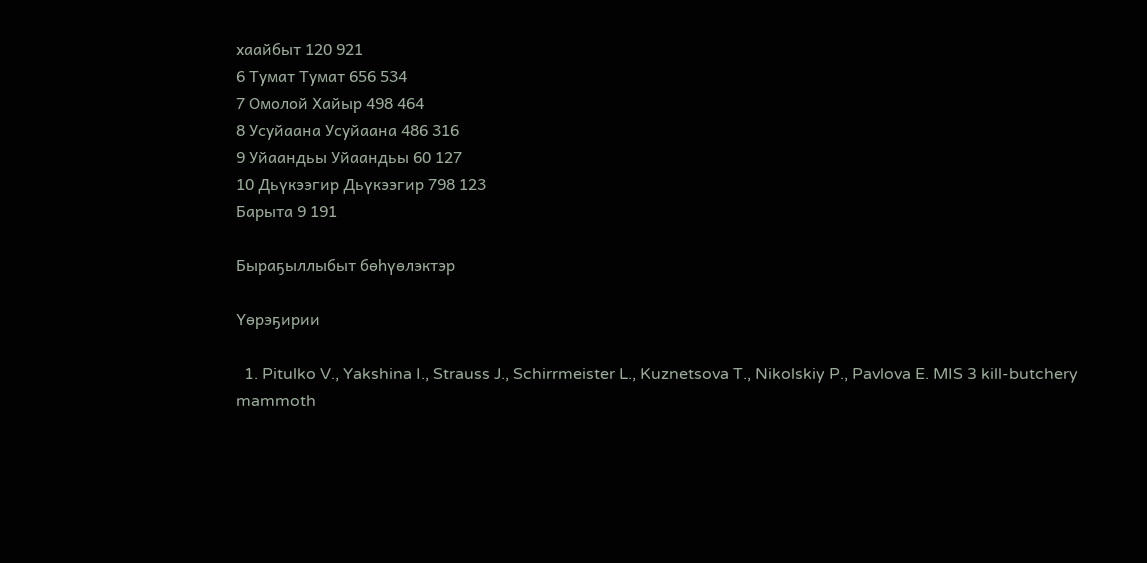хаайбыт 120 921
6 Тумат Тумат 656 534
7 Омолой Хайыр 498 464
8 Усуйаана Усуйаана 486 316
9 Уйаандьы Уйаандьы 60 127
10 Дьүкээгир Дьүкээгир 798 123
Барыта 9 191

Быраҕыллыбыт бөһүөлэктэр

Үөрэҕирии

  1. Pitulko V., Yakshina I., Strauss J., Schirrmeister L., Kuznetsova T., Nikolskiy P., Pavlova E. MIS 3 kill-butchery mammoth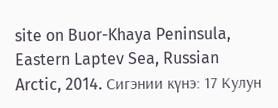site on Buor-Khaya Peninsula, Eastern Laptev Sea, Russian Arctic, 2014. Сигэнии күнэ: 17 Кулун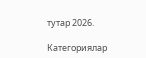тутар 2026.

Категориялар